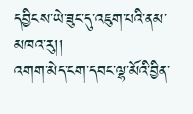དབྱིངས་ཡེ་ཟུང་དུ་འཇུག་པའི་ནམ་མཁའ་རུ།།
འགག་མེད་ངག་དབང་ལྷ་མོའི་བྱིན་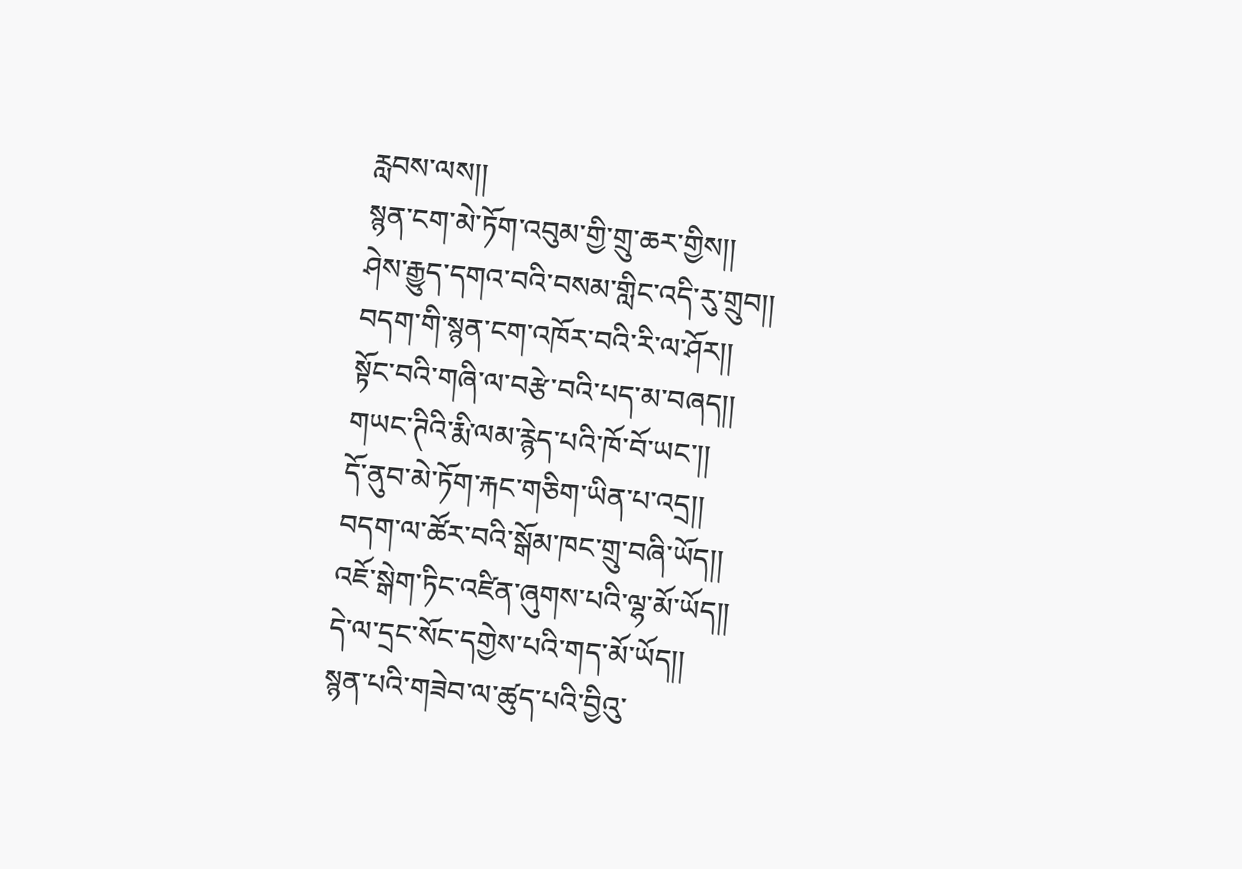རླབས་ལས།།
སྙན་ངག་མེ་ཏོག་འབུམ་གྱི་གྲུ་ཆར་གྱིས།།
ཤེས་རྒྱུད་དགའ་བའི་བསམ་གླིང་འདི་རུ་གྲུབ།།
བདག་གི་སྙན་ངག་འཁོར་བའི་རི་ལ་ཤོར།།
སྟོང་བའི་གཞི་ལ་བརྩེ་བའི་པད་མ་བཞད།།
གཡང་ཊིའི་རྨི་ལམ་རྙེད་པའི་ཁོ་བོ་ཡང་།།
དོ་ནུབ་མེ་ཏོག་རྐང་གཅིག་ཡིན་པ་འདྲ།།
བདག་ལ་ཚོར་བའི་སྒོམ་ཁང་གྲུ་བཞི་ཡོད།།
འཇོ་སྒེག་ཏིང་འཛིན་ཞུགས་པའི་ལྷ་མོ་ཡོད།།
དེ་ལ་དྲང་སོང་དགྱེས་པའི་གད་མོ་ཡོད།།
སྙན་པའི་གཟེབ་ལ་ཚུད་པའི་བྱིའུ་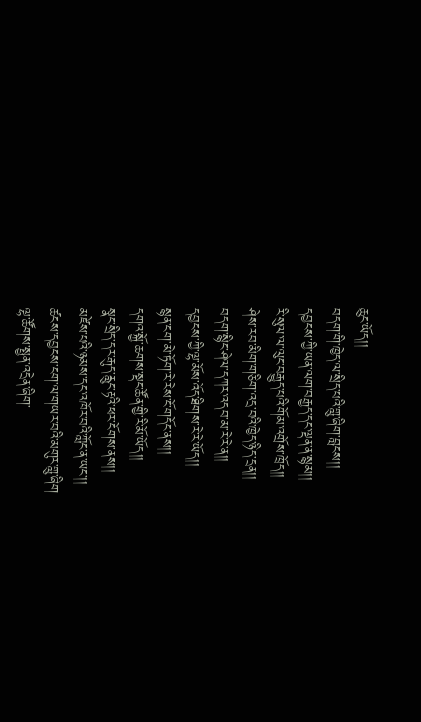ཆུང་ཡོད།།
བདག་གི་ཁྱེད་ལ་སྲིད་པའི་གླུ་ཞིག་བླངས།།
དབྱངས་ཀྱི་ཡན་ལག་བརྒྱད་དང་ལྡན་ན་སྙམ།།
རི་སུལ་ལ་ལུང་བརྒྱུད་པའི་གོམ་འགྲོས་ཁྲོད།།
ཤེས་རབ་མིག་གཅིག་འདྲ་བའི་ཁྱེད་ཉིད་དྲན།།
བདག་སྙིང་ཤེལ་དཀར་འདབ་མ་རེ་རེ་ན།།
དབྱངས་ཀྱི་ལྷ་མོས་འོད་ཐིགས་རེ་རེ་ཡོད།།
སྙན་ངག་མེ་ཏོག་རེ་རེས་ངོ་གདོང་ནས།།
དགའ་སྐྱོ་ཆགས་སྡང་ཚོན་གྱི་རི་མོ་ཡོད།།
སྣང་སྲིད་དར་རྒུད་རླུང་རྟའི་ཕར་ངོགས་ནས།།
མཛེས་པའི་ཉམས་དང་འཁོར་བའི་ཀློང་ན་ཡང་།།
ཚངས་དབྱངས་ངག་ལ་གཡར་བའི་མགུར་གླུ་ཞིག
ལྷ་ཚོགས་སྤྱན་འདྲེན་ཞིག་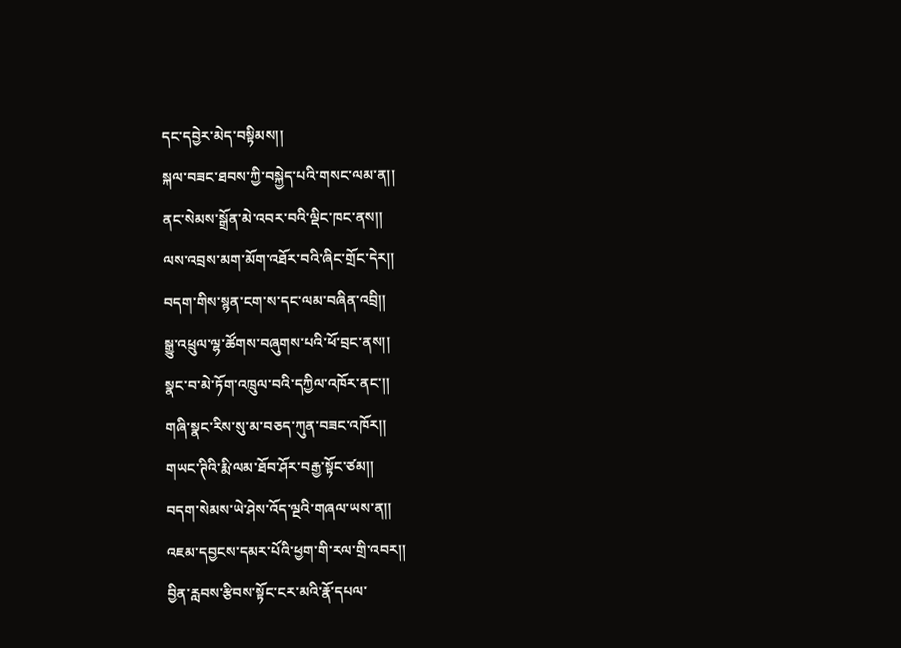དང་དབྱེར་མེད་བསྟིམས།།
སྐལ་བཟང་ཐབས་ཀྱི་བསྐྱེད་པའི་གསང་ལམ་ན།།
ནང་སེམས་སྒྲོན་མེ་འབར་བའི་ལྡིང་ཁང་ནས།།
ལས་འབྲས་མག་མོག་འཐོར་བའི་ཞིང་གྲོང་དེར།།
བདག་གིས་སྙན་ངག་ས་དང་ལམ་བཞིན་འབྲི།།
སྒྱུ་འཕྲུལ་ལྷ་ཚོགས་བཞུགས་པའི་ཕོ་བྲང་ནས།།
སྣང་བ་མེ་ཏོག་འཁྲུལ་བའི་དཀྱིལ་འཁོར་ནང་།།
གཞི་སྣང་རིས་སུ་མ་བཅད་ཀུན་བཟང་འཁོར།།
གཡང་ཊིའི་རྨི་ལམ་ཐོབ་ཤོར་བརྒྱ་སྟོང་ཙམ།།
བདག་སེམས་ཡེ་ཤེས་འོད་ལྔའི་གཞལ་ཡས་ན།།
འཇམ་དབྱངས་དམར་པོའི་ཕྱག་གི་རལ་གྲི་འབར།།
བྱིན་རླབས་རྩིབས་སྟོང་ངར་མའི་རྣོ་དཔལ་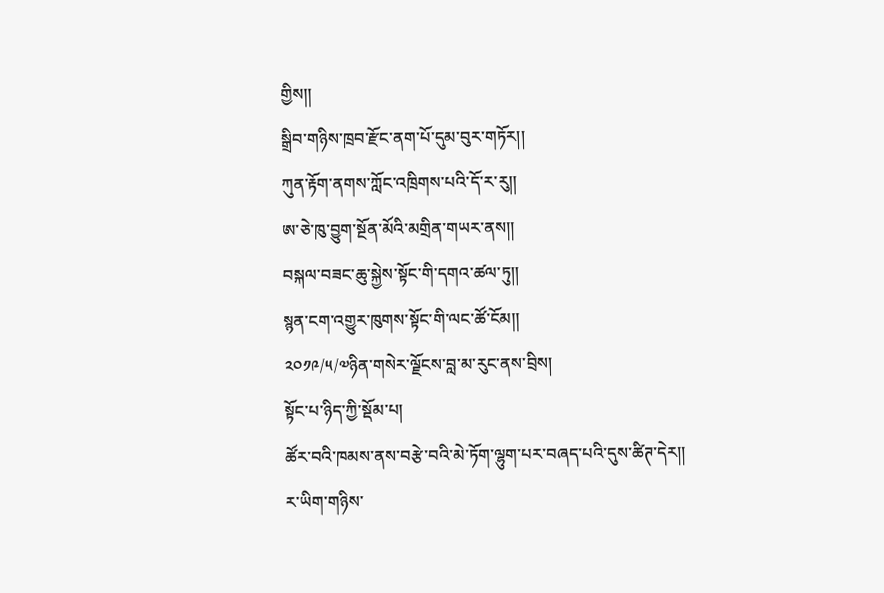གྱིས།།
སྒྲིབ་གཉིས་ཁྲབ་རྫོང་ནག་པོ་དུམ་བུར་གཏོར།།
ཀུན་རྟོག་ནགས་ཀློང་འཁྲིགས་པའི་དོ་ར་རུ།།
ཨ་ཅེ་ཁུ་བྱུག་སྔོན་མོའི་མགྲིན་གཡར་ནས།།
བསྐལ་བཟང་ཆུ་སྐྱེས་སྟོང་གི་དགའ་ཚལ་ཏུ།།
སྙན་ངག་འགྱུར་ཁུགས་སྟོང་གི་ལང་ཚོ་ངོམ།།
༢༠༡༩/༥/༧ཉིན་གསེར་ལྗོངས་བླ་མ་རུང་ནས་བྲིས།
སྟོང་པ་ཉིད་ཀྱི་སྡོམ་པ།
ཚོར་བའི་ཁམས་ནས་བརྩེ་བའི་མེ་ཏོག་ལྷུག་པར་བཞད་པའི་དུས་ཚིཊ་དེར།།
ར་ཡིག་གཉིས་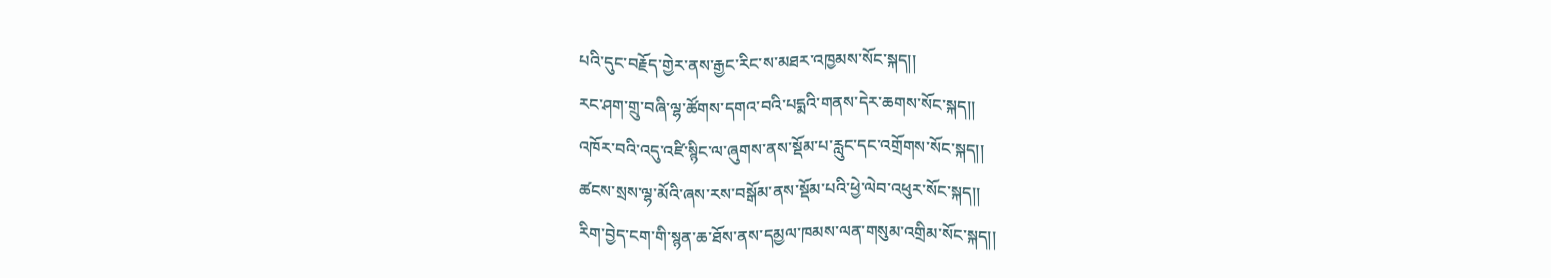པའི་དུང་བརྗོད་གྱེར་ནས་རྒྱང་རིང་ས་མཐར་འཁྱམས་སོང་སྐད།།
རང་ཤག་གྲུ་བཞི་ལྷ་ཚོགས་དགའ་བའི་པདྨའི་གནས་དེར་ཆགས་སོང་སྐད།།
འཁོར་བའི་འདུ་འཛི་སྙིང་ལ་ཞུགས་ནས་སྡོམ་པ་རླུང་དང་འགྲོགས་སོང་སྐད།།
ཚངས་སྲས་ལྷ་མོའི་ཞས་རས་བསྒོམ་ནས་སྡོམ་པའི་ཕྱེ་ལེབ་འཕུར་སོང་སྐད།།
རིག་བྱེད་ངག་གི་སྙན་ཆ་ཐོས་ནས་དམྱལ་ཁམས་ལན་གསུམ་འགྲིམ་སོང་སྐད།།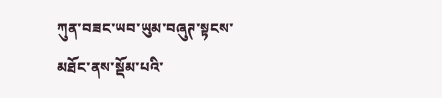ཀུན་བཟང་ཡབ་ཡུམ་བཞུཊ་སྟངས་མཐོང་ནས་སྡོམ་པའི་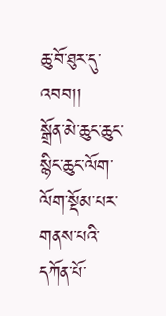ཆུ་བོ་ཐུར་དུ་འབབ།།
སྒྲོན་མེ་ཆུང་ཆུང་སྙིང་ཆུང་ལོག་ལོག་སྡོམ་པར་གནས་པའི་དཀོན་པོ་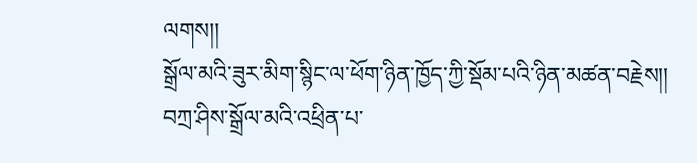ལགས།།
སྒྲོལ་མའི་ཟུར་མིག་སྙིང་ལ་ཕོག་ཉིན་ཁྱོད་ཀྱི་སྡོམ་པའི་ཉིན་མཚན་བརྗེས།།
བཀྲ་ཤིས་སྒྲོལ་མའི་འཕྲིན་པ་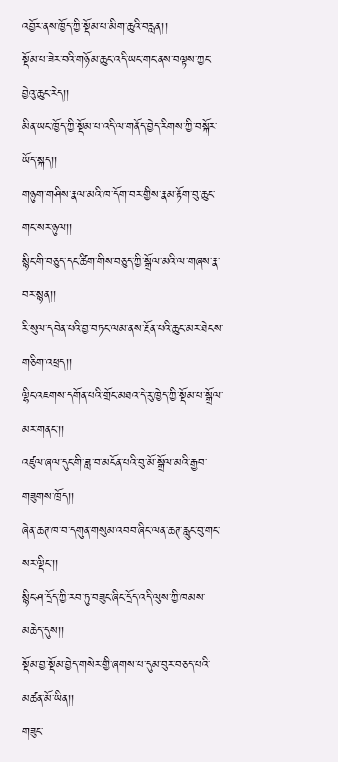འབྱོར་ནས་ཁྱོད་ཀྱི་སྡོམ་པ་མིག་ཆུའི་བརླན།།
སྡོམ་པ་ཟེར་བའི་གཉོམ་ཆུང་འདི་ཡང་གང་ནས་བལྟས་ཀྱང་བྱེའུ་ཆུང་རེད།།
མིན་ཡང་ཁྱོད་ཀྱི་སྡོམ་པ་འདི་ལ་གནོད་བྱེད་རིགས་ཀྱི་བསྐོར་ཡོད་སྐད།།
གཉུག་གཤིས་རྣལ་མའི་ཁ་དོག་བར་གྱིས་རྣམ་རྟོག་བུ་ཆུང་གང་སར་ཉུལ།།
སྙིང་གི་བཅུད་དང་ཚིག་གིས་བཅུད་ཀྱི་སྒྲོལ་མའི་ལ་གཞས་རྣ་བར་སྙན།།
རི་སུལ་དབེན་པའི་བྱ་བཏང་ལམ་ནས་རྔོན་པའི་ཆུང་མར་ཐེངས་གཅིག་འཕྲད།།
ལྷིང་འཇགས་དགོན་པའི་གྲོང་མཐའ་དེ་རུ་ཁྱེད་ཀྱི་སྡོམ་པ་སྒྲོལ་མར་གནང་།།
འཛུལ་ཞལ་དུང་གི་ཟླ་བ་མངོན་པའི་བུ་མོ་སྒྲོལ་མའི་རྒྱབ་གཟུགས་ཁྲོད།།
ཞེན་ཆཊ་ཁ་བ་དགུན་གསུམ་འབབ་ཞིང་ལན་ཆཊ་རླུང་བུ་གང་སར་ལྡིང་།།
སྙིང་ཤ་དྲོད་ཀྱི་རབ་ཏུ་བཟུང་ཞིང་དྲོད་འདི་ལུས་ཀྱི་ཁམས་མཆེད་དུས།།
སྡོམ་བྱ་སྡོམ་བྱེད་གསེར་གྱི་ཞགས་པ་དུམ་བུར་བཅད་པའི་མཚན་མོ་ཡིན།།
གཟུང་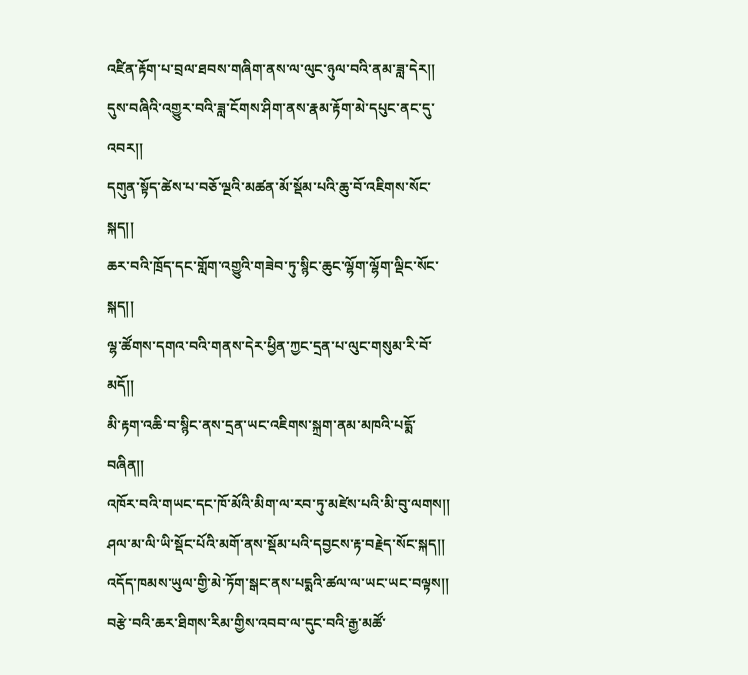འཛིན་རྟོག་པ་བྲལ་ཐབས་གཞིག་ནས་ལ་ལུང་ཉུལ་བའི་ནམ་ཟླ་དེར།།
དུས་བཞིའི་འགྱུར་བའི་ཟླ་ངོགས་ཤིག་ནས་རྣམ་རྟོག་མེ་དཔུང་ནང་དུ་འབར།།
དགུན་སྟོད་ཚེས་པ་བཅོ་ལྔའི་མཚན་མོ་སྡོམ་པའི་ཆུ་བོ་འཇིགས་སོང་སྐད།།
ཆར་བའི་ཁྲོད་དང་གློག་འགྱུའི་གཟེབ་ཏུ་སྙིང་ཆུང་ལྷོག་ལྷོག་ལྡིང་སོང་སྐད།།
ལྷ་ཚོགས་དགའ་བའི་གནས་དེར་ཕྱིན་ཀྱང་དྲན་པ་ལུང་གསུམ་རི་བོ་མདོ།།
མི་རྟག་འཆི་བ་སྙིང་ནས་དྲན་ཡང་འཇིགས་སྐྲག་ནམ་མཁའི་པདྨོ་བཞིན།།
འཁོར་བའི་གཡང་དང་ཁོ་མོའི་མིག་ལ་རབ་ཏུ་མཛེས་པའི་མི་བུ་ལགས།།
ཤལ་མ་ལི་ཡི་སྡོང་པོའི་མགོ་ནས་སྡོམ་པའི་དབྱངས་རྟ་བརྗེད་སོང་སྐད།།
འདོད་ཁམས་ཡུལ་གྱི་མེ་ཏོག་སྒང་ནས་པདྨའི་ཚལ་ལ་ཡང་ཡང་བལྟས།།
བརྩེ་བའི་ཆར་ཐིགས་རིམ་གྱིས་འབབ་ལ་དུང་བའི་རྒྱ་མཚོ་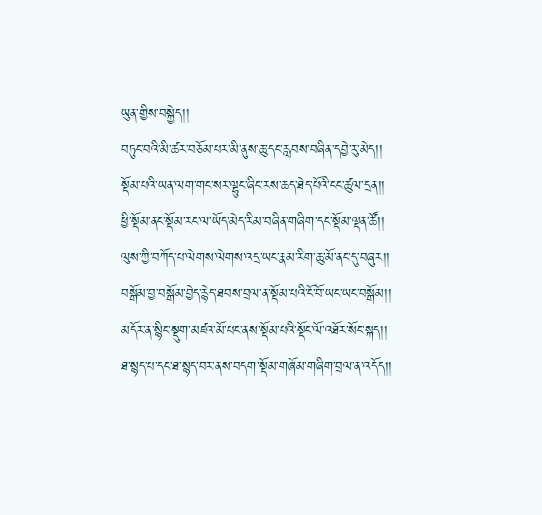ཡུན་གྱིས་བསྐྱེད།།
བཏུང་བའི་མི་ཚར་བཅོམ་པར་མི་ནུས་ཆུ་དང་རླབས་བཞིན་དབྱེ་རུ་མེད།།
སྡོམ་པའི་ཡན་ལག་གང་སར་ལྷུང་ཞིང་རས་ཆད་ཐེད་པོའི་ངང་ཚུལ་དྲན།།
ཕྱི་སྡོམ་ནང་སྡོམ་རང་ལ་ཡོད་མེད་རིམ་བཞིན་གཞིག་དང་སྡོམ་ལྡན་ཚོ།།
ལུས་ཀྱི་བཀོད་པ་ལེགས་ལེགས་འདྲ་ཡང་རྣམ་རིག་ཆུ་མོ་ནང་དུ་བཞུར།།
བསྒོམ་བྱ་བསྒོམ་བྱེད་རྙེད་ཐབས་བྲལ་ན་སྡོམ་པའི་ངོ་བོ་ཡང་ཡང་བསྒོམ།།
མདོར་ན་སྙིང་སྡུག་མཛའ་མོ་པང་ནས་སྡོམ་པའི་སྡོང་ལོ་འཐོར་སོང་སྐད།།
ཐ་སྙད་པ་དང་ཐ་སྙད་བར་ནས་བདག་སྡོམ་གཞོམ་གཞིག་བྲལ་ན་འདོད།།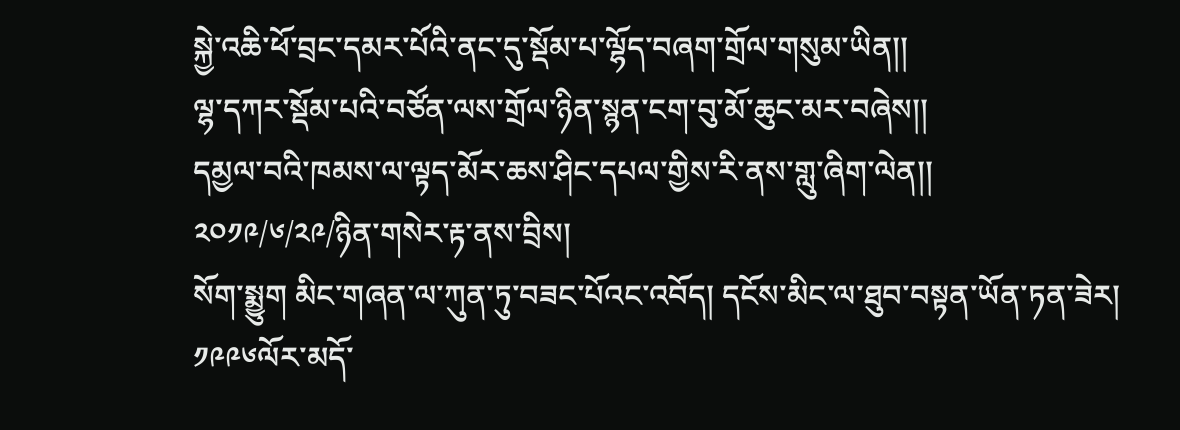སྐྱེ་འཆི་ཕོ་བྲང་དམར་པོའི་ནང་དུ་སྡོམ་པ་ལྷོད་བཞག་གྲོལ་གསུམ་ཡིན།།
ལྷ་དཀར་སྡོམ་པའི་བཙོན་ལས་གྲོལ་ཉིན་སྙན་ངག་བུ་མོ་ཆུང་མར་བཞེས།།
དམྱལ་བའི་ཁམས་ལ་ལྟད་མོར་ཆས་ཤིང་དཔལ་གྱིས་རི་ནས་གླུ་ཞིག་ལེན།།
༢༠༡༩/༦/༢༩/ཉིན་གསེར་རྟ་ནས་བྲིས།
སོག་སྨྱུག མིང་གཞན་ལ་ཀུན་ཏུ་བཟང་པོའང་འབོད། དངོས་མིང་ལ་ཐུབ་བསྟན་ཡོན་ཏན་ཟེར། ༡༩༩༦ལོར་མདོ་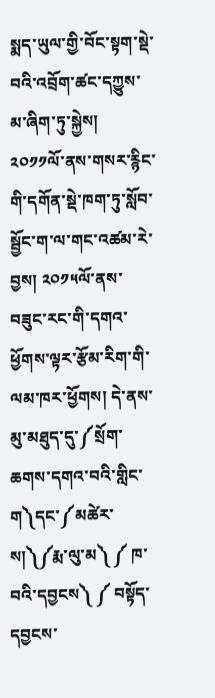སྨད་ཡུལ་གྱི་བོང་སྟག་སྡེ་བའི་འབྲོག་ཚང་དཀྱུས་མ་ཞིག་ཏུ་སྐྱེས། ༢༠༡༡ལོ་ནས་གསར་རྙིང་གི་དགོན་སྡེ་ཁག་ཏུ་སློབ་སྦྱོང་ག་ལ་གང་འཚམ་རེ་བྱས། ༢༠༡༥ལོ་ནས་བཟུང་རང་གི་དགའ་ཕྱོགས་ལྟར་རྩོམ་རིག་གི་ལམ་ཁར་ཕྱོགས། དེ་ནས་མུ་མཐུད་དུ་༼སྲོག་ཆགས་དགའ་བའི་གླིང་ག༽དང་༼མཚེར་ས།༽༼རྨ་ལུ་མ༽ ༼ ཁ་བའི་དབྱངས༽ ༼ བསྟོད་དབྱངས་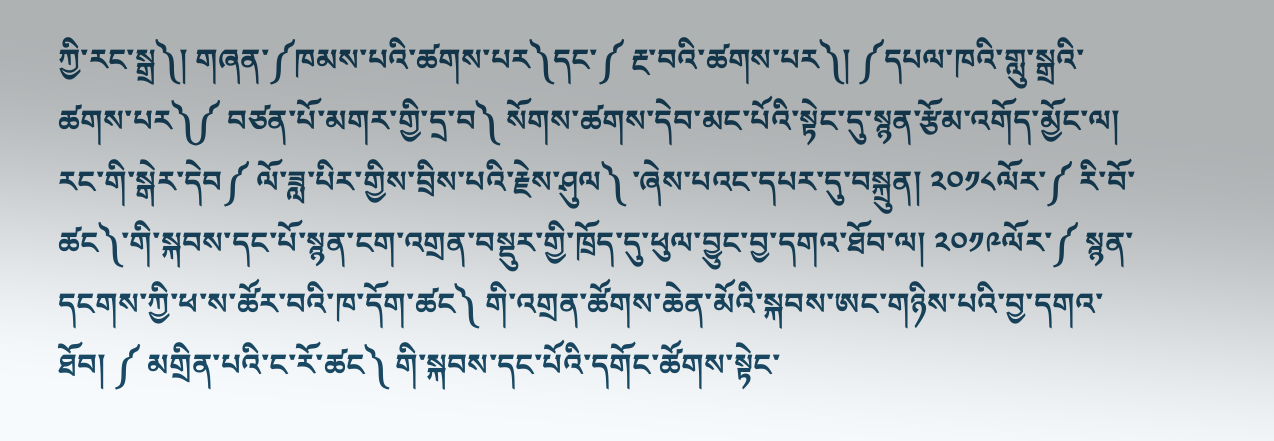ཀྱི་རང་སྒྲ༽། གཞན་༼ཁམས་པའི་ཚགས་པར༽དང་༼ རྔ་བའི་ཚགས་པར༽། ༼དཔལ་ཁའི་གླུ་སྒྲའི་ཚགས་པར༽༼ བཙན་པོ་མགར་གྱི་དྲ་བ༽ སོགས་ཚགས་དེབ་མང་པོའི་སྟེང་དུ་སྙན་རྩོམ་འགོད་མྱོང་ལ། རང་གི་སྒེར་དེབ༼ ལོ་ཟླ་པིར་གྱིས་བྲིས་པའི་རྗེས་ཤུལ༽ ་ཞེས་པའང་དཔར་དུ་བསྐྲུན། ༢༠༡༨ལོར་༼ རི་བོ་ཚང༽་གི་སྐབས་དང་པོ་སྙན་ངག་འགྲན་བསྡུར་གྱི་ཁྲོད་དུ་ཕུལ་བྱུང་བྱ་དགའ་ཐོབ་ལ། ༢༠༡༩ལོར་༼ སྙན་དངགས་ཀྱི་ཕ་ས་ཚོར་བའི་ཁ་དོག་ཚང༽ གི་འགྲན་ཚོགས་ཆེན་མོའི་སྐབས་ཨང་གཉིས་པའི་བྱ་དགའ་ཐོབ། ༼ མགྲིན་པའི་ང་རོ་ཚང༽ གི་སྐབས་དང་པོའི་དགོང་ཚོགས་སྟེང་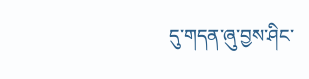དུ་གདན་ཞུ་བྱས་ཤིང་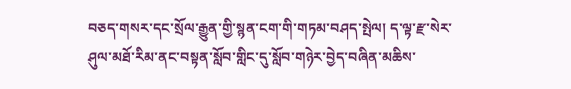བཅད་གསར་དང་སྲོལ་རྒྱུན་གྱི་སྙན་ངག་གི་གཏམ་བཤད་སྤེལ། ད་ལྟ་རྫ་སེར་ཤུལ་མཐོ་རིམ་ནང་བསྟན་སློབ་གླིང་དུ་སློབ་གཉེར་བྱེད་བཞིན་མཆིས་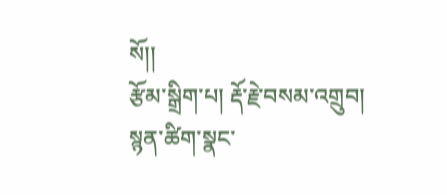སོ།།
རྩོམ་སྒྲིག་པ། རྡོ་རྗེ་བསམ་འགྲུབ།
སྙན་ཚིག་སྣང་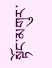སྟོང་མགུར་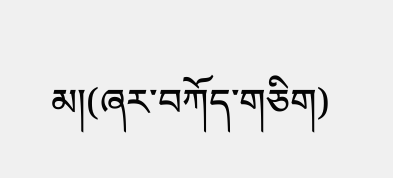མ།(ཞར་བཀོད་གཅིག)